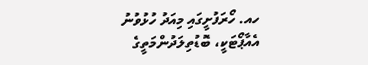ހއ. ހޯރަފުށީގައި މިއަދު ހުޅުވުނު އެއާޕޯޓަކީ، ބޮޑުތިލަދުންމަތީގެ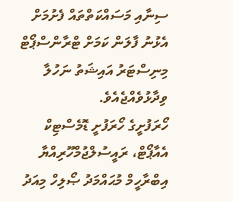ސިނާއި މަސައްކަތްތައް ފެށުމަށް އެޅުނު ފާލަން ކަމަށް ޓްރާންސްޕޯޓް މިނިސްޓަރު އައިޝަތު ނަހުލާ ވިދާޅުވެއްޖެއެވެ.
ހޯރަފުށީގެ ހޯރަފުށީ ޑޮމެސްޓިކް އެއާޕޯޓް، ރައީސުލްޖުމްހޫރިއްޔާ އިބްރާހީމް މުޙައްމަދު ޞޯލިހް މިއަދު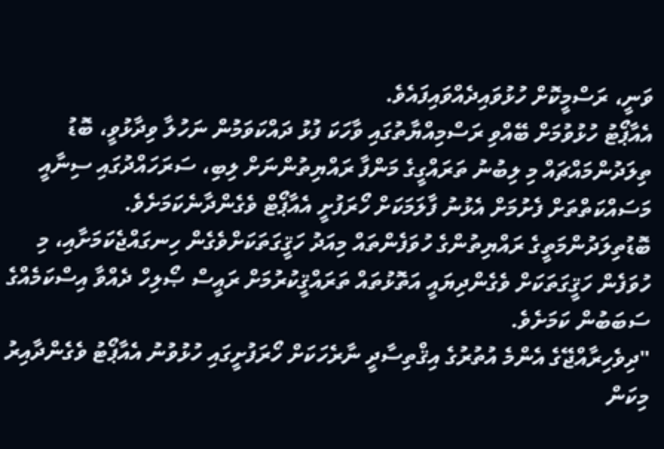ވަނީ، ރަސްމީކޮށް ހުޅުވައިދެއްވައިފައެވެ.
އެއާޕޯޓު ހުޅުވުމަށް ބޭއްވި ރަސްމިއްޔާތުގައި ވާހަކަ ފުޅު ދައްކަވަމުން ނަހުލާ ވިދާޅުވީ، ބޮޑު ތިލަދުންމައްޗައް މި ލިބުނު ތަރައްގީގެ މަންފާ ރައްޔިތުންނަށް ލިބި، ސަރަހައްދުގައި ސިނާއީ މަސައްކަތްތަށް ފެށުމަށް އެޅުނު ފާލަމަކަށް ހޯރަފުށީ އެއާޕޯޓް ވެގެންދާނެކަމަށެވެ.
ބޮޑުތިލަދުންމަތީގެ ރައްޔިތުންގެ ހުވަފެންތައް މިއަދު ހަޤީގަތަކަށްވެގެން ހިނގައްޖެކަމަށާއި، މި ހުވަފެން ހަޤީގަތަކަށް ވެގެންދިޔައީ އަތޮޅުތައް ތަރައްޤީކުރުމަށް ރައީސް ޞޯލިހް ދެއްވާ އިސްކަމެއްގެ ސަބަބުން ކަމަށެވެ.
"ދިވެހިރާއްޖޭގެ އެންމެ އުތުރުގެ އިޤްތިސާދީ ނާރެހަކަށް ހޯރަފުށީގައި ހުޅުވުނު އެއާޕޯޓު ވެގެންދާއިރު މިކަން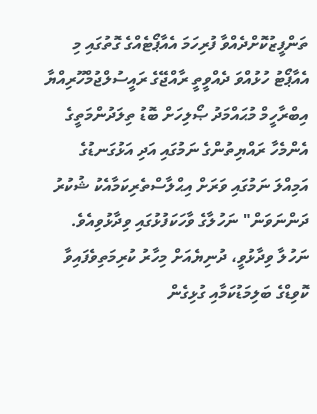ތަންފީޒުކޮށްދެއްވާ ފުރިހަމަ އެއާޕޯޓެއްގެ ގޮތުގައި މި އެއާޕޯޓު ހުޅުއްވަ ދެއްވީތީ ރާއްޖޭގެ ރައީސުލްޖުމްހޫރިއްޔާ އިބްރާހީމް މުޙައްމަދު ޞޯލިހަށް ބޮޑު ތިލަދުންމަތީގެ އެންމެހާ ރައްޔިތުންގެ ނަމުގައި އަދި އަޅުގަނޑުގެ އަމިއްލަ ނަމުގައި ވަރަށް އިޙްލާސްތެރިކަމާއެކު ޝުކުރު ދަންނަވަން" ނަހުލާގެ ވާހަކަފުޅުގައި ވިދާޅުވިއެވެ.
ނަހުލާ ވިދާޅުވީ، ދުނިޔެއަށް މިހާރު ކުރިމަތިވެފައިވާ ކޮވިޑްގެ ބަލިމަޑުކަމާއި ގުޅިގެން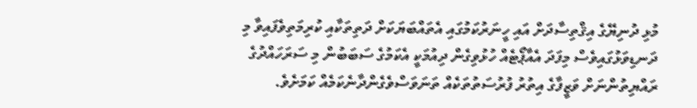މުޅި ދުނިޔޭގެ އިޤްތިސާދަށް އައި ހީނަރުކަމުގައި އެތައްބަޔަކަށް ދަތިތަކާއި ކުރިމަތިވެފައިވާ މި ދަނޑިވަޅުގައިވެސް މިފަދަ އެއާޕޯޓެއް ހުޅުވިގެން ދިއުމަކީ އެކަމުގެ ސަބަބުން މި ސަރަހައްދުގެ ރައްޔިތުންނަށް ވަޒީފާގެ އިތުރު ފުރުސަތުތަކެއް ތަނަވަސްވެގެންދާނެކަމެއް ކަމަށެވެ.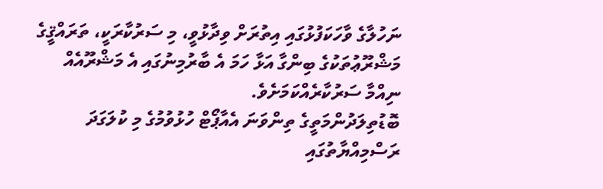ނަހުލާގެ ވާހަކަފުޅުގައި އިތުރަށް ވިދާޅުވީ، މި ސަރުކާރަކީ، ތަރައްޤީގެ މަޝްރޫޢުތަކުގެ ބިންގާ އަޅާ ހަމަ އެ ބާރުމިނުގައި އެ މަޝްރޫއެއް ނިއްމާ ސަރުކާރެއްކަމަށެވެ.
ބޮޑުތިލަދުންމަތީގެ ތިންވަނަ އެއާޕޯޓް ހުޅުވުމުގެ މި ކުލަގަދަ ރަސްމިއްޔާތުގައި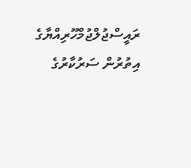ރައީސްޖުލްޖުމްހޫރިއްޔާގެ އިތުރުން ސަރުކާރުގެ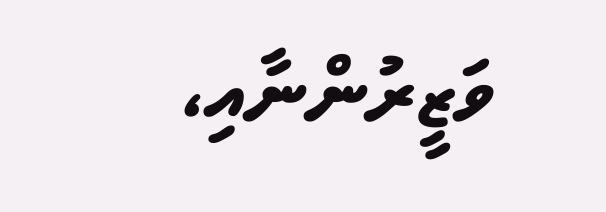ވަޒީރުންނާއި،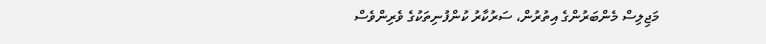މަޖިލިސް މެންބަރުންގެ އިތުރުން، ސަރުކާރު ކުންފުނިތަކުގެ ވެރިންވެސް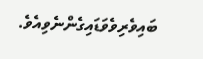ބައިވެރިވެވަޑައިގެންނެވިއެވެ.